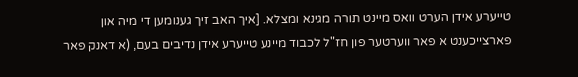טייערע אידן הערט וואס מיינט תורה מגינא ומצלא. [איך האב זיך גענומען די מיה און פארצייכענט א פאר ווערטער פון חז"ל לכבוד מיינע טייערע אידן נדיבים בעם, (א דאנק פאר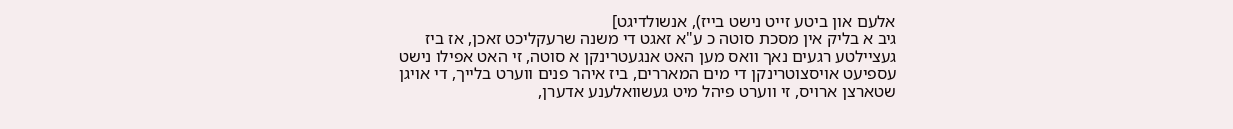אלעם און ביטע זייט נישט בייז), אנשולדיגט]
גיב א בליק אין מסכת סוטה כ ע"א זאגט די משנה שרעקליכט זאכן, אז ביז געציילטע רגעים נאך וואס מען האט אנגעטרינקן א סוטה, זי האט אפילו נישט עספיעט אויסצוטרינקן די מים המאררים, ביז איהר פנים ווערט בלייך, די אויגן שטארצן ארויס, זי ווערט פיהל מיט געשוואלענע אדערן,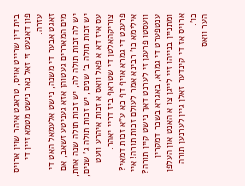בית דין שרייט אויס, טראגט איהר שוין ארויס פון דאנעט זי זאל נאר נישט מטמא זיין די עזרה.
זאגט אבער די משנה, נישט אלעמאל האט די מים המאררים געטוהן אזא געניטע זשאב, אם יש לה זכות תולה לה, יש זכות תולה שנה אחת, יש זכות תולה ב' שנים, יש זכות תולה ג' שנים, עס איז דא א פאל וואס א זכות איהרע וועט צוריקהאלטן די שטראף ביז דריי יאהר.
פרעגט די גמרא אויף דף כא ע"א זכות דמאי? אילימא כו' רבינא אמר לעולם זכות תורה! איי וועסטו פרעגן זי לערנט דאך נישט קיין תורה? ענטפערט די גמרא, באגרא בשכר דמקרין ומתניין בנייהו זיי לייגן צו א האנט און העלפן ארויס אז די קינדער זאלן גיין לערנען תורה כו'.
הער וואס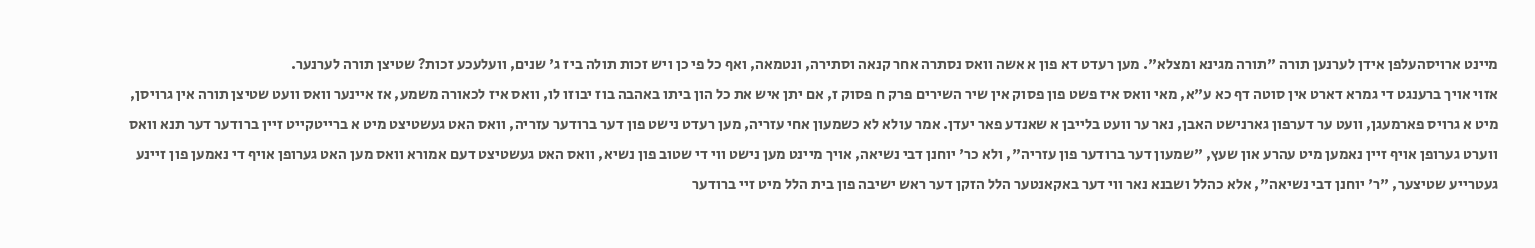מיינט ארויסהעלפן אידן לערנען תורה "תורה מגינא ומצלא". מען רעדט דא פון א אשה וואס נסתרה אחר קנאה וסתירה, ונטמאה, ואף כל פי כן ויש זכות תולה ביז ג' שנים, וועלעכע זכות? שטיצן תורה לערנער.
אזוי אויך ברענגט די גמרא דארט אין סוטה דף כא ע"א, מאי וואס איז פשט פון פסוק אין שיר השירים פרק ח פסוק ז, אם יתן איש את כל הון ביתו באהבה בוז יבוזו לו, וואס איז לכאורה משמע, אז איינער וואס וועט שטיצן תורה אין גרויסן, מיט א גרויס פארמעגן, וועט ער דערפון גארנישט האבן, נאר ער וועט בלייבן א שאנדע פאר יעדן. אמר עולא לא כשמעון אחי עזריה, מען רעדט נישט פון דער ברודער עזריה, וואס האט געשטיצט מיט א ברייטקייט זיין ברודער דער תנא וואס ווערט גערופן אויף זיין נאמען מיט עהרע און שעץ, "שמעון דער ברודער פון עזריה", ולא כר' יוחנן דבי נשיאה, אויך מיינט מען נישט ווי די שטוב פון נשיא, וואס האט געשטיצט דעם אמורא וואס מען האט גערופן אויף די נאמען פון זיינע געטרייע שטיצער, "ר' יוחנן דבי נשיאה", אלא כהלל ושבנא נאר ווי דער באקאנטער הלל הזקן דער ראש ישיבה פון בית הלל מיט זיי ברודער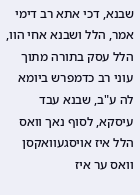שבנא, דכי אתא רב דימי אמר, הלל ושבנא אחי הוו, הלל עסק בתורה מתוך עוני רב כדמפרש ביומא לה ע"ב, שבנא עבד עיסקא, לסוף נאך וואס הלל איז אויסגעוואקסן וואס ער איז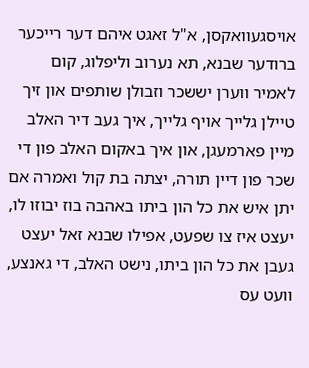אויסגעוואקסן, א"ל זאגט איהם דער רייכער ברודער שבנא, תא נערוב וליפלוג, קום לאמיר ווערן יששכר וזבולן שותפים און זיך טיילן גלייך אויף גלייך, איך געב דיר האלב מיין פארמעגן, און איך באקום האלב פון די שכר פון דיין תורה, יצתה בת קול ואמרה אם יתן איש את כל הון ביתו באהבה בוז יבוזו לו, יעצט איז צו שפעט, אפילו שבנא זאל יעצט געבן את כל הון ביתו, נישט האלב, די גאנצע, וועט עס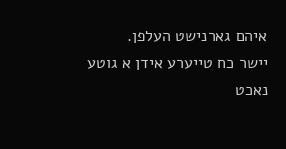איהם גארנישט העלפן.
יישר כח טייערע אידן א גוטע נאכט